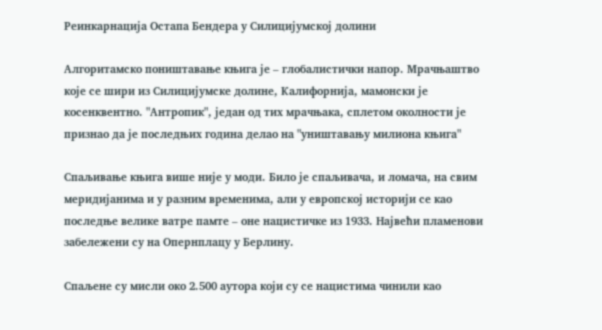Реинкарнација Остапа Бендера у Силицијумској долини

Алгоритамско поништавање књига је – глобалистички напор. Мрачњаштво које се шири из Силицијумске долине, Калифорнија, мамонски је косенквентно. "Антропик", један од тих мрачњака, сплетом околности је признао да је последњих година делао на "уништавању милиона књига"

Спаљивање књига више није у моди. Било је спаљивача, и ломача, на свим меридијанима и у разним временима, али у европској историји се као последње велике ватре памте – оне нацистичке из 1933. Највећи пламенови забележени су на Опернплацу у Берлину.

Спаљене су мисли око 2.500 аутора који су се нацистима чинили као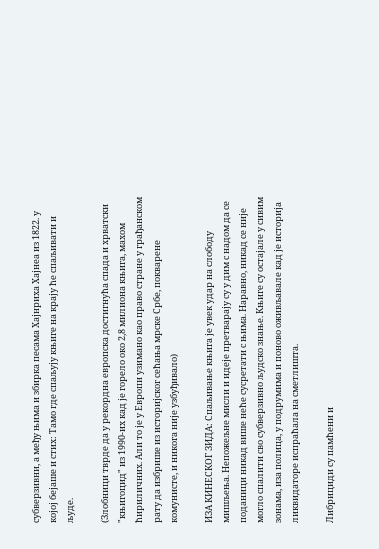субверзивни, а међу њима и збирка песама Хајнриха Хајнеа из 1822. у којој бејаше и стих: Тамо где спаљују књиге на крају ће спаљивати и људе.

(Злобници тврде да у рекордна европска достигнућа спада и хрватски "књигоцид" из 1990-их кад је горело око 2,8 милиона књига, махом ћириличних. Али то је у Европи узимано као право стране у грађанском рату да избрише из историјског сећања мрске Србе, покварене комунисте, и никога није узбуђивало)

ИЗА КИНЕСКОГ ЗИДА: Спаљивање књига је увек удар на слободу мишљења. Непожељне мисли и идеје претварају су у дим с надом да се поданици никад више неће сусретати с њима. Наравно, никад се није могло спалити сво субверзивно људско знање. Књиге су остајале у сивим зонама, иза полица, у подрумима и поново оживљавале кад је историја ликвидаторе испраћала на сметлишта.

Либрициди су памћени и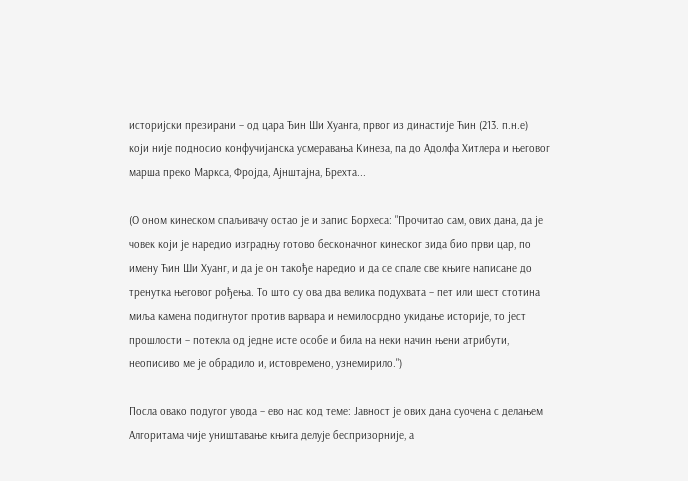историјски презирани – од цара Ђин Ши Хуанга, првог из династије Ћин (213. п.н.е) који није подносио конфучијанска усмеравања Кинеза, па до Адолфа Хитлера и његовог марша преко Маркса, Фројда, Ајнштајна, Брехта...

(О оном кинеском спаљивачу остао је и запис Борхеса: "Прочитао сам, ових дана, да је човек који је наредио изградњу готово бесконачног кинеског зида био први цар, по имену Ћин Ши Хуанг, и да је он такође наредио и да се спале све књиге написане до тренутка његовог рођења. То што су ова два велика подухвата – пет или шест стотина миља камена подигнутог против варвара и немилосрдно укидање историје, то јест прошлости – потекла од једне исте особе и била на неки начин њени атрибути, неописиво ме је обрадило и, истовремено, узнемирило.")

Посла овако подугог увода – ево нас код теме: Јавност је ових дана суочена с делањем Алгоритама чије уништавање књига делује беспризорније, а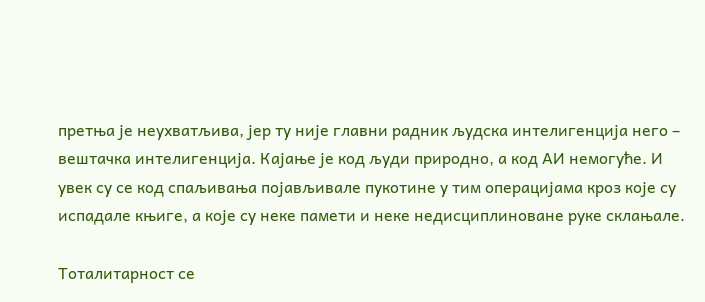претња је неухватљива, јер ту није главни радник људска интелигенција него – вештачка интелигенција. Кајање је код људи природно, а код АИ немогуће. И увек су се код спаљивања појављивале пукотине у тим операцијама кроз које су испадале књиге, а које су неке памети и неке недисциплиноване руке склањале.

Тоталитарност се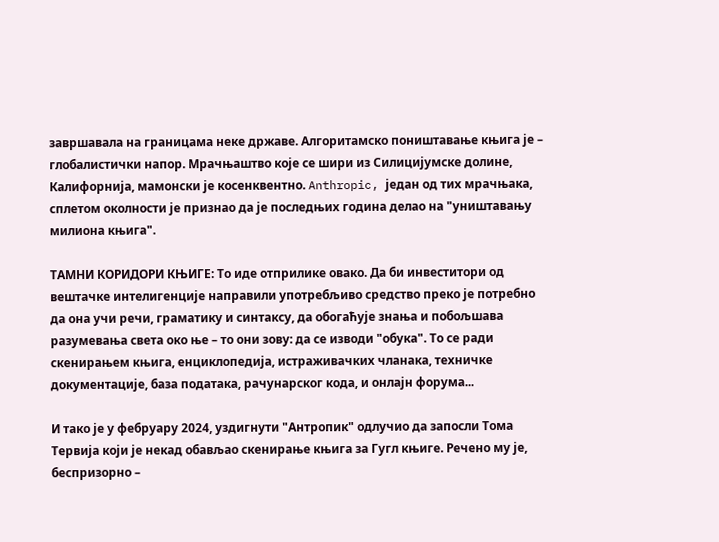завршавала на границама неке државе. Алгоритамско поништавање књига је – глобалистички напор. Мрачњаштво које се шири из Силицијумске долине, Калифорнија, мамонски је косенквентно. Anthropic, један од тих мрачњака, сплетом околности је признао да је последњих година делао на "уништавању милиона књига".

ТАМНИ КОРИДОРИ КЊИГЕ: То иде отприлике овако. Да би инвеститори од вештачке интелигенције направили употребљиво средство преко је потребно да она учи речи, граматику и синтаксу, да обогаћује знања и побољшава разумевања света око ње – то они зову: да се изводи "обука". То се ради скенирањем књига, енциклопедија, истраживачких чланака, техничке документације, база података, рачунарског кода, и онлајн форума...

И тако је у фебруару 2024, уздигнути "Антропик" одлучио да запосли Тома Тервија који је некад обављао скенирање књига за Гугл књиге. Речено му је, беспризорно –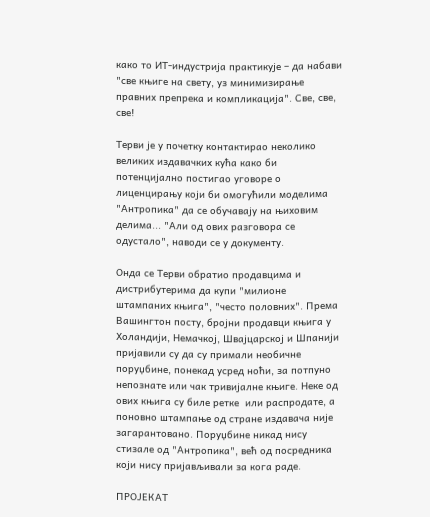како то ИТ-индустрија практикује – да набави "све књиге на свету, уз минимизирање правних препрека и компликација". Све, све, све!

Терви је у почетку контактирао неколико великих издавачких кућа како би потенцијално постигао уговоре о лиценцирању који би омогућили моделима "Антропика" да се обучавају на њиховим делима... "Али од ових разговора се одустало", наводи се у документу.

Онда се Терви обратио продавцима и дистрибутерима да купи "милионе штампаних књига", "често половних". Према Вашингтон посту, бројни продавци књига у Холандији, Немачкој, Швајцарској и Шпанији пријавили су да су примали необичне поруџбине, понекад усред ноћи, за потпуно непознате или чак тривијалне књиге. Неке од ових књига су биле ретке  или распродате, а поновно штампање од стране издавача није загарантовано. Поруџбине никад нису стизале од "Антропика", већ од посредника који нису пријављивали за кога раде.

ПРОЈЕКАТ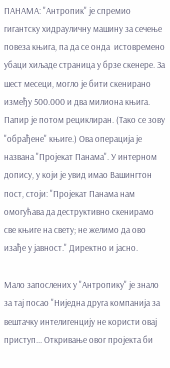ПАНАМА: "Антропик" је спремио гигантску хидрауличну машину за сечење повеза књига, па да се онда  истовремено убаци хиљаде страница у брзе скенере. За шест месеци, могло је бити скенирано између 500.000 и два милиона књига. Папир је потом рециклиран. (Тако се зову "обрађене" књиге.) Ова операција је названа "Пројекат Панама". У интерном допису, у који је увид имао Вашингтон пост, стоји: "Пројекат Панама нам омогућава да деструктивно скенирамо све књиге на свету; не желимо да ово изађе у јавност." Директно и јасно.

Мало запослених у "Антропику" је знало за тај посао "Ниједна друга компанија за вештачку интелигенцију не користи овај приступ... Откривање овог пројекта би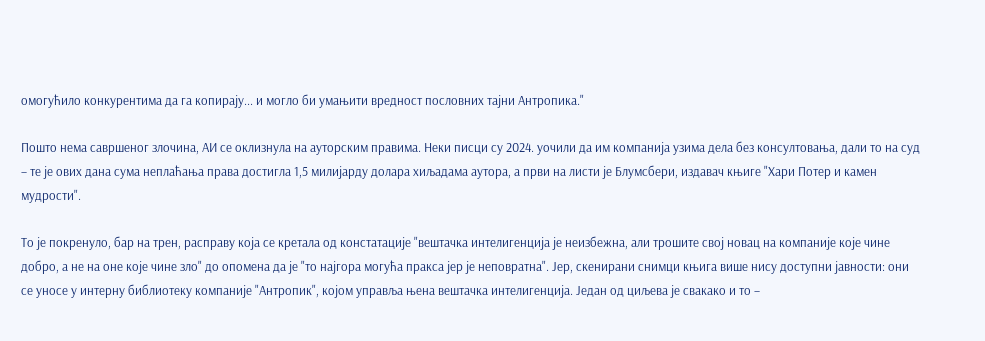омогућило конкурентима да га копирају... и могло би умањити вредност пословних тајни Антропика."

Пошто нема савршеног злочина, АИ се оклизнула на ауторским правима. Неки писци су 2024. уочили да им компанија узима дела без консултовања, дали то на суд – те је ових дана сума неплаћања права достигла 1,5 милијарду долара хиљадама аутора, а први на листи је Блумсбери, издавач књиге "Хари Потер и камен мудрости".

То је покренуло, бар на трен, расправу која се кретала од констатације "вештачка интелигенција је неизбежна, али трошите свој новац на компаније које чине добро, а не на оне које чине зло" до опомена да је "то најгора могућа пракса јер је неповратна". Јер, скенирани снимци књига више нису доступни јавности: они се уносе у интерну библиотеку компаније "Антропик", којом управља њена вештачка интелигенција. Један од циљева је свакако и то –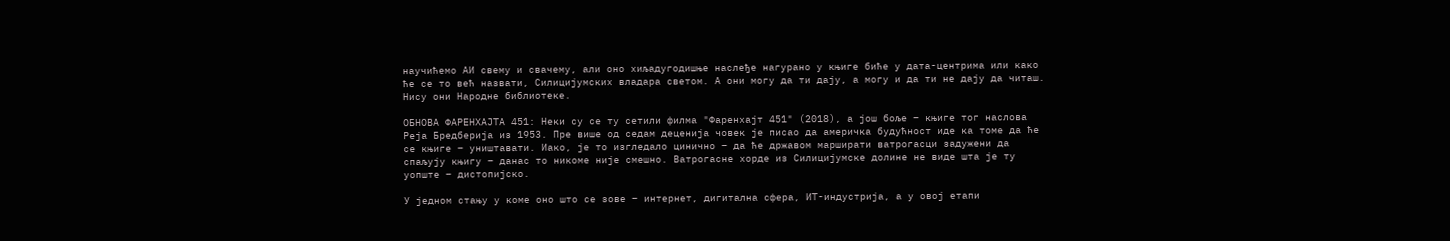научићемо АИ свему и свачему, али оно хиљадугодишње наслеђе нагурано у књиге биће у дата-центрима или како ће се то већ назвати, Силицијумских владара светом. А они могу да ти дају, а могу и да ти не дају да читаш. Нису они Народне библиотеке.

ОБНОВА ФАРЕНХАЈТА 451: Неки су се ту сетили филма "Фаренхајт 451" (2018), а још боље – књиге тог наслова Реја Бредберија из 1953. Пре више од седам деценија човек је писао да америчка будућност иде ка томе да ће се књиге – уништавати. Иако, је то изгледало цинично – да ће државом марширати ватрогасци задужени да спаљују књигу – данас то никоме није смешно. Ватрогасне хорде из Силицијумске долине не виде шта је ту уопште – дистопијско.

У једном стању у коме оно што се зове – интернет, дигитална сфера, ИТ-индустрија, а у овој етапи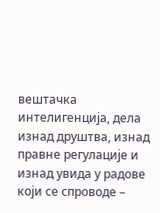вештачка интелигенција, дела изнад друштва, изнад правне регулације и изнад увида у радове који се спроводе –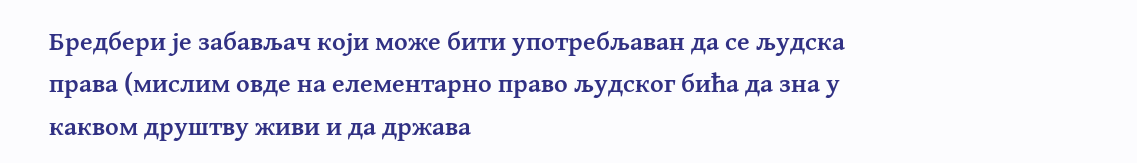Бредбери је забављач који може бити употребљаван да се људска права (мислим овде на елементарно право људског бића да зна у каквом друштву живи и да држава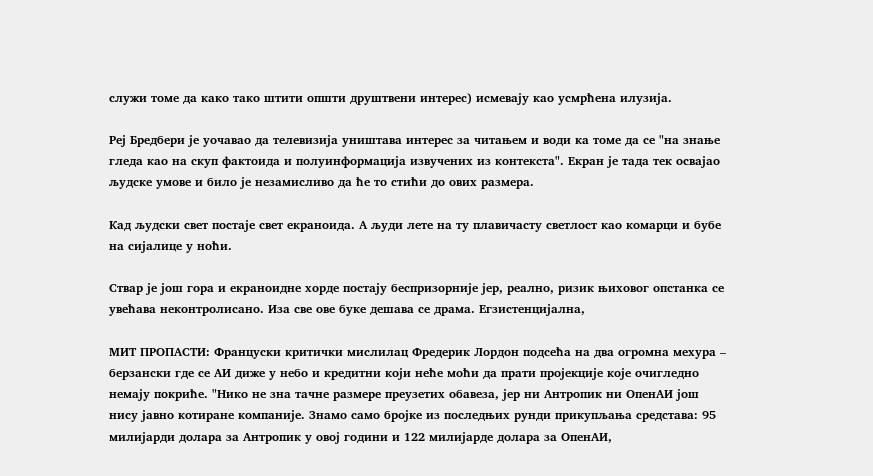служи томе да како тако штити општи друштвени интерес) исмевају као усмрћена илузија.

Реј Бредбери је уочавао да телевизија уништава интерес за читањем и води ка томе да се "на знање гледа као на скуп фактоида и полуинформација извучених из контекста". Екран је тада тек освајао људске умове и било је незамисливо да ће то стићи до ових размера.

Кад људски свет постаје свет екраноида. А људи лете на ту плавичасту светлост као комарци и бубе на сијалице у ноћи.

Ствар је још гора и екраноидне хорде постају беспризорније јер, реално, ризик њиховог опстанка се увећава неконтролисано. Иза све ове буке дешава се драма. Егзистенцијална,

МИТ ПРОПАСТИ: Француски критички мислилац Фредерик Лордон подсећа на два огромна мехура – берзански где се АИ диже у небо и кредитни који неће моћи да прати пројекције које очигледно немају покриће. "Нико не зна тачне размере преузетих обавеза, јер ни Антропик ни ОпенАИ још нису јавно котиране компаније. Знамо само бројке из последњих рунди прикупљања средстава: 95 милијарди долара за Антропик у овој години и 122 милијарде долара за ОпенАИ,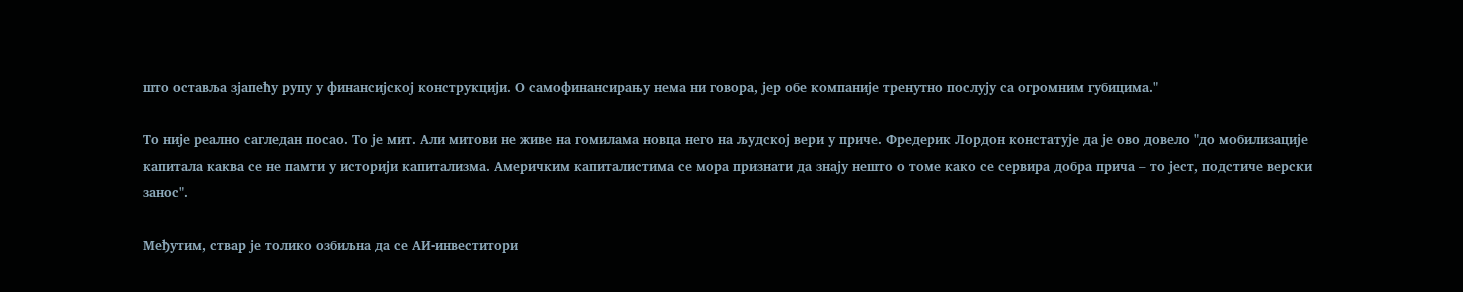што оставља зјапећу рупу у финансијској конструкцији. О самофинансирању нема ни говора, јер обе компаније тренутно послују са огромним губицима."

То није реално сагледан посао. То је мит. Али митови не живе на гомилама новца него на људској вери у приче. Фредерик Лордон констатује да је ово довело "до мобилизације капитала каква се не памти у историји капитализма. Америчким капиталистима се мора признати да знају нешто о томе како се сервира добра прича – то јест, подстиче верски занос".

Међутим, ствар је толико озбиљна да се АИ-инвеститори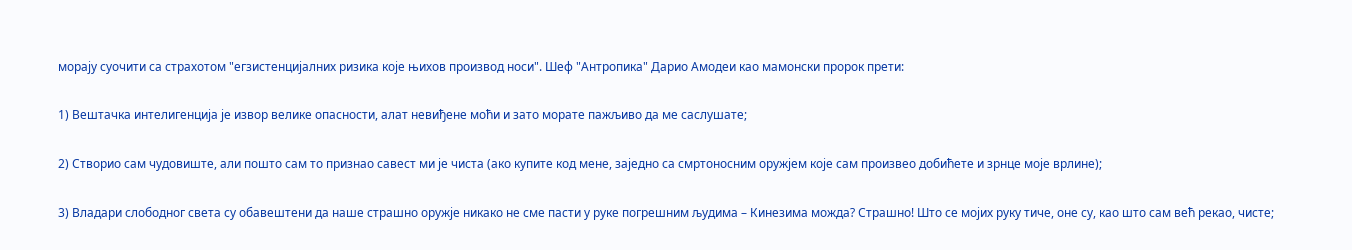морају суочити са страхотом "егзистенцијалних ризика које њихов производ носи". Шеф "Антропика" Дарио Амодеи као мамонски пророк прети:

1) Вештачка интелигенција је извор велике опасности, алат невиђене моћи и зато морате пажљиво да ме саслушате;

2) Створио сам чудовиште, али пошто сам то признао савест ми је чиста (ако купите код мене, заједно са смртоносним оружјем које сам произвео добићете и зрнце моје врлине);

3) Владари слободног света су обавештени да наше страшно оружје никако не сме пасти у руке погрешним људима – Кинезима можда? Страшно! Што се мојих руку тиче, оне су, као што сам већ рекао, чисте;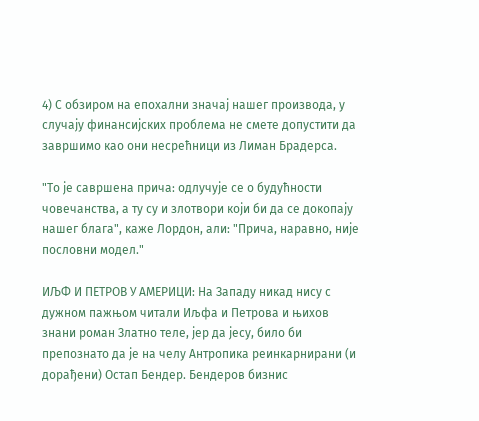4) С обзиром на епохални значај нашег производа, у случају финансијских проблема не смете допустити да завршимо као они несрећници из Лиман Брадерса.

"То је савршена прича: одлучује се о будућности човечанства, а ту су и злотвори који би да се докопају нашег блага", каже Лордон, али: "Прича, наравно, није пословни модел."

ИЉФ И ПЕТРОВ У АМЕРИЦИ: На Западу никад нису с дужном пажњом читали Иљфа и Петрова и њихов знани роман Златно теле, јер да јесу, било би препознато да је на челу Антропика реинкарнирани (и дорађени) Остап Бендер. Бендеров бизнис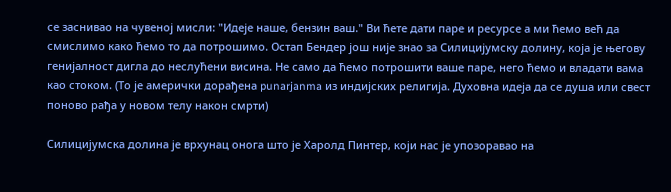се заснивао на чувеној мисли: "Идеје наше, бензин ваш." Ви ћете дати паре и ресурсе а ми ћемо већ да смислимо како ћемо то да потрошимо. Остап Бендер још није знао за Силицијумску долину, која је његову генијалност дигла до неслућени висина. Не само да ћемо потрошити ваше паре, него ћемо и владати вама као стоком. (То је амерички дорађена punarjanma из индијских религија. Духовна идеја да се душа или свест поново рађа у новом телу након смрти)

Силицијумска долина је врхунац онога што је Харолд Пинтер, који нас је упозоравао на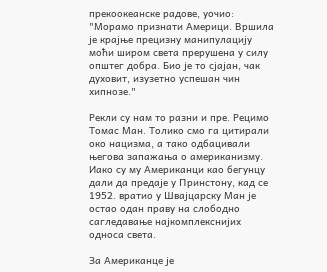прекоокеанске радове, уочио: "Морамо признати Америци. Вршила је крајње прецизну манипулацију моћи широм света прерушена у силу општег добра. Био је то сјајан, чак духовит, изузетно успешан чин хипнозе."

Рекли су нам то разни и пре. Рецимо Томас Ман. Толико смо га цитирали око нацизма, а тако одбацивали његова запажања о американизму. Иако су му Американци као бегунцу дали да предаје у Принстону, кад се 1952. вратио у Швајцарску Ман је остао одан праву на слободно сагледавање најкомплекснијих односа света.

За Американце је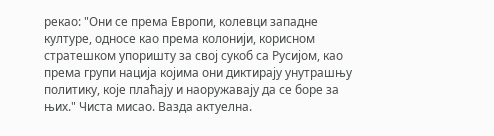рекао: "Они се према Европи, колевци западне културе, односе као према колонији, корисном стратешком упоришту за свој сукоб са Русијом, као према групи нација којима они диктирају унутрашњу политику, које плаћају и наоружавају да се боре за њих." Чиста мисао. Вазда актуелна.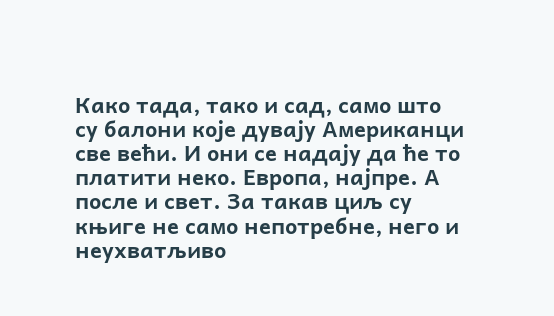Како тада, тако и сад, само што су балони које дувају Американци све већи. И они се надају да ће то платити неко. Европа, најпре. А после и свет. За такав циљ су књиге не само непотребне, него и неухватљиво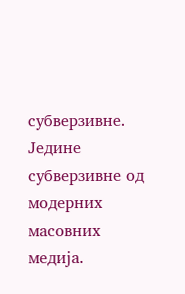субверзивне. Једине субверзивне од модерних масовних медија.